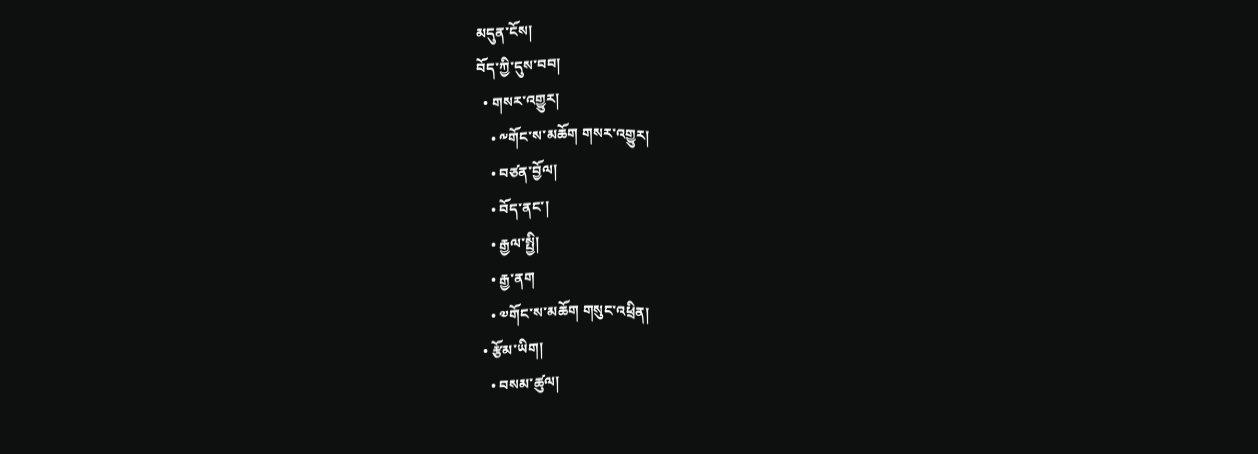མདུན་ངོས།
བོད་ཀྱི་དུས་བབ།
  • གསར་འགྱུར།
    • ༸གོང་ས་མཆོག གསར་འགྱུར།
    • བཙན་བྱོལ།
    • བོད་ནང་།
    • རྒྱལ་སྤྱི།
    • རྒྱ་ནག
    • ༧གོང་ས་མཆོག གསུང་འཕྲིན།
  • རྩོམ་ཡིག།
    • བསམ་ཚུལ།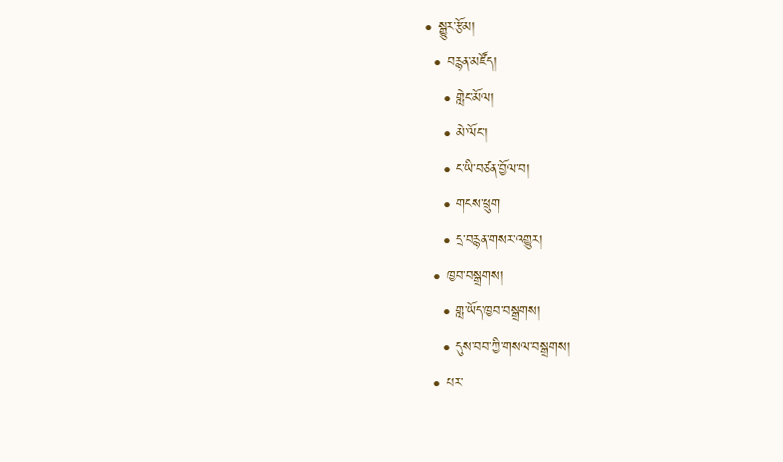• སྒྱུར་རྩོམ།
  • བརྙན་མཛོད།
    • གླེང་མོལ།
    • མེ་ལོང་།
    • ང་ཡི་བཙན་བྱོལ་བ།
    • གངས་ཕྲུག
    • དྲ་བརྙན་གསར་འགྱུར།
  • ཁྱབ་བསྒྲགས།
    • གླ་ཡོད་ཁྱབ་བསྒྲགས།
    • དུས་བབ་ཀྱི་གསལ་བསྒྲགས།
  • པར་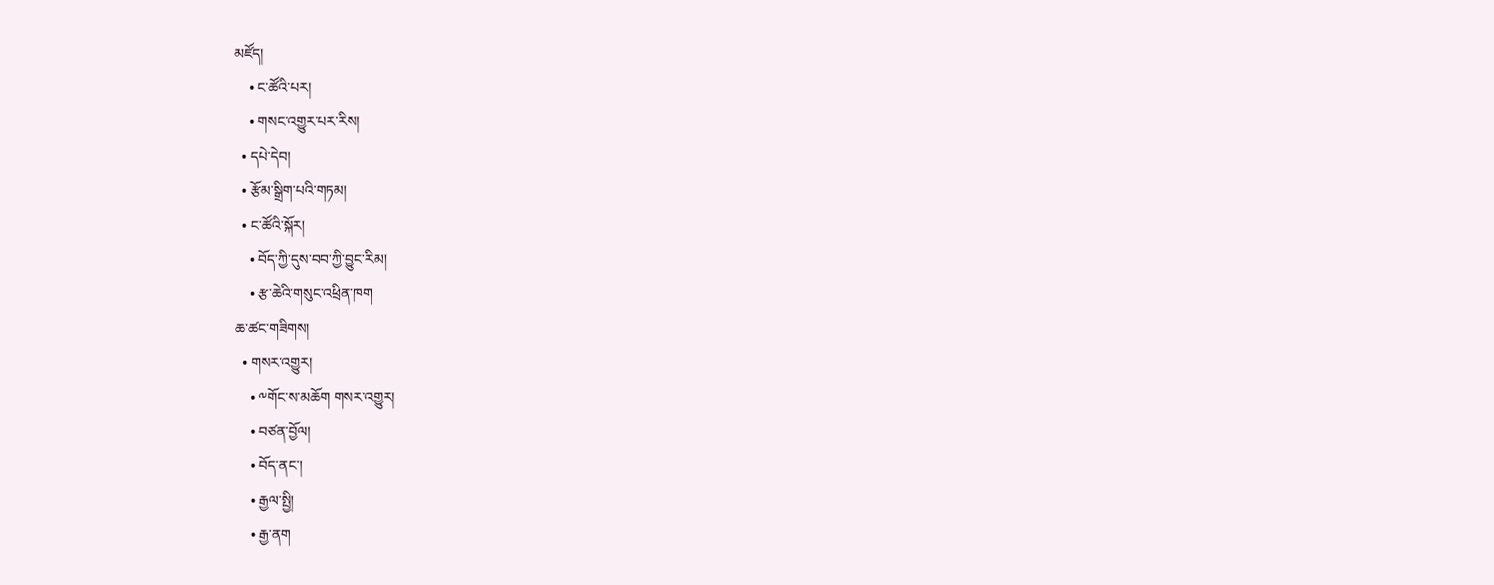མཛོད།
    • ང་ཚོའི་པར།
    • གསང་འགྱུར་པར་རིས།
  • དཔེ་དེབ།
  • རྩོམ་སྒྲིག་པའི་གཏམ།
  • ང་ཚོའི་སྐོར།
    • བོད་ཀྱི་དུས་བབ་ཀྱི་བྱུང་རིམ།
    • རྩ་ཆེའི་གསུང་འཕྲིན་ཁག
ཆ་ཚང་གཟིགས།
  • གསར་འགྱུར།
    • ༸གོང་ས་མཆོག གསར་འགྱུར།
    • བཙན་བྱོལ།
    • བོད་ནང་།
    • རྒྱལ་སྤྱི།
    • རྒྱ་ནག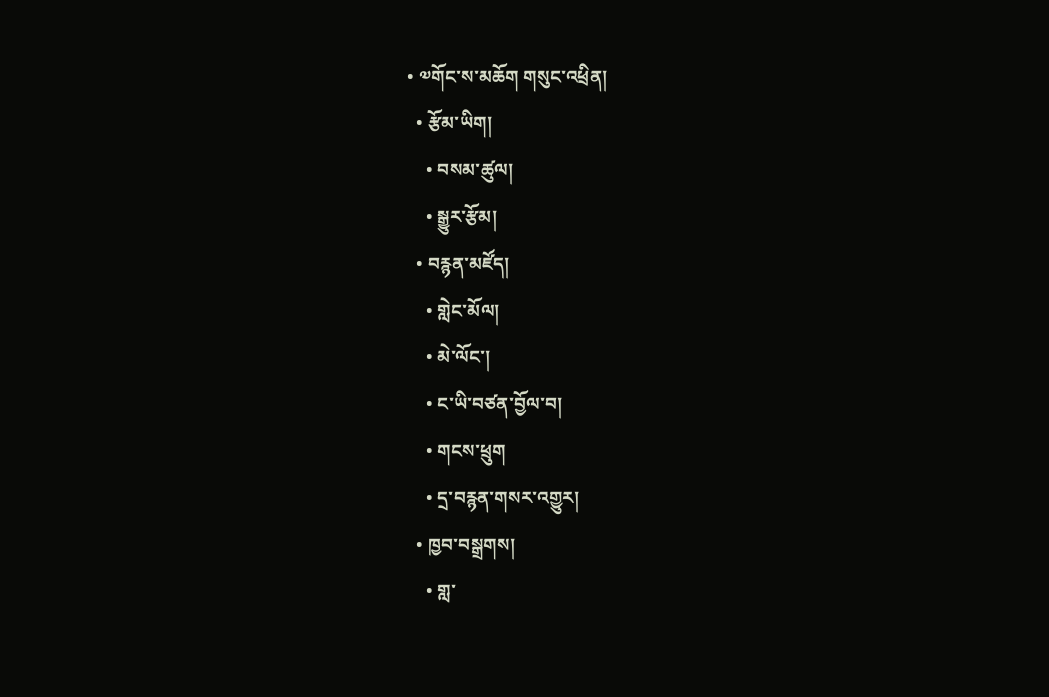• ༧གོང་ས་མཆོག གསུང་འཕྲིན།
  • རྩོམ་ཡིག།
    • བསམ་ཚུལ།
    • སྒྱུར་རྩོམ།
  • བརྙན་མཛོད།
    • གླེང་མོལ།
    • མེ་ལོང་།
    • ང་ཡི་བཙན་བྱོལ་བ།
    • གངས་ཕྲུག
    • དྲ་བརྙན་གསར་འགྱུར།
  • ཁྱབ་བསྒྲགས།
    • གླ་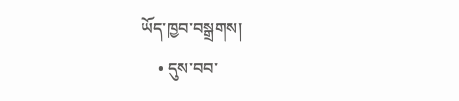ཡོད་ཁྱབ་བསྒྲགས།
    • དུས་བབ་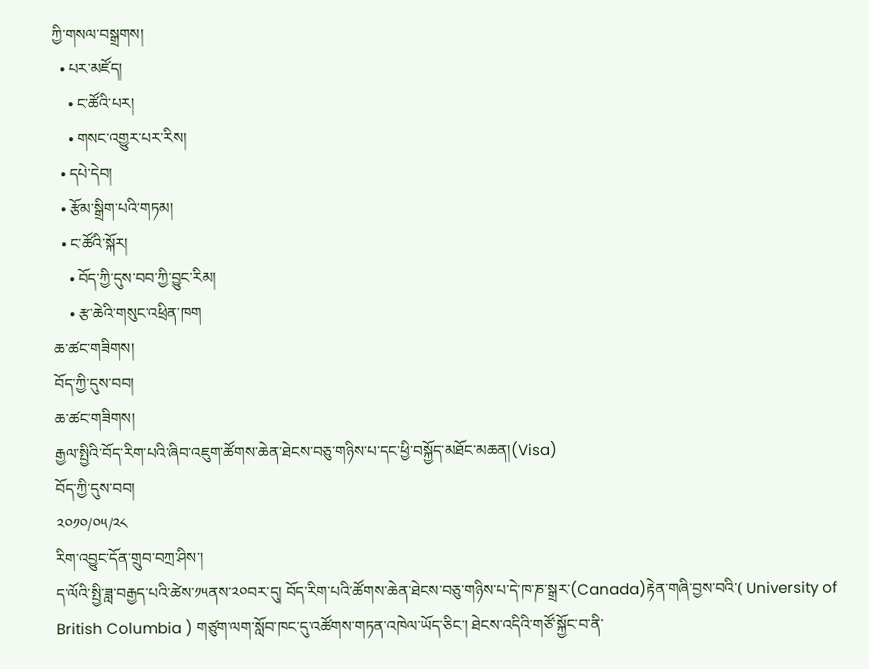ཀྱི་གསལ་བསྒྲགས།
  • པར་མཛོད།
    • ང་ཚོའི་པར།
    • གསང་འགྱུར་པར་རིས།
  • དཔེ་དེབ།
  • རྩོམ་སྒྲིག་པའི་གཏམ།
  • ང་ཚོའི་སྐོར།
    • བོད་ཀྱི་དུས་བབ་ཀྱི་བྱུང་རིམ།
    • རྩ་ཆེའི་གསུང་འཕྲིན་ཁག
ཆ་ཚང་གཟིགས།
བོད་ཀྱི་དུས་བབ།
ཆ་ཚང་གཟིགས།
རྒྱལ་སྤྱིའི་བོད་རིག་པའི་ཞིབ་འཇུག་ཚོགས་ཆེན་ཐེངས་བཅུ་གཉིས་པ་དང་ཕྱི་བསྐྱོད་མཐོང་མཆན།(Visa)
བོད་ཀྱི་དུས་བབ།
༢༠༡༠/༠༥/༢༨
རིག་འབྱུང་དོན་གྲུབ་བཀྲ་ཤིས་།
ད་ལོའི་སྤྱི་ཟླ་བརྒྱད་པའི་ཚེས་༡༥ནས་༢༠བར་དུ། བོད་རིག་པའི་ཚོགས་ཆེན་ཐེངས་བཅུ་གཉིས་པ་དེ་ཁ་ཎ་སྒྲར་(Canada)རྟེན་གཞི་བྱས་བའི་( University of British Columbia ) གཙུག་ལག་སློབ་ཁང་དུ་འཚོགས་གཏན་འཁེལ་ཡོད་ཅིང་། ཐེངས་འདིའི་གཙོ་སྐྱོང་བ་ནི་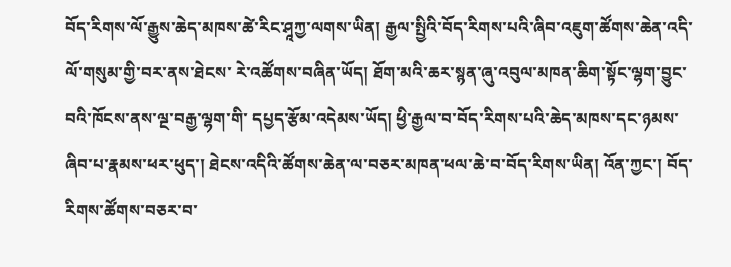བོད་རིགས་ལོ་རྒྱུས་ཆེད་མཁས་ཚེ་རིང་ཤཱཀྱ་ལགས་ཡིན། རྒྱལ་སྤྱིའི་བོད་རིགས་པའི་ཞིབ་འཇུག་ཚོགས་ཆེན་འདི་ལོ་གསུམ་གྱི་བར་ནས་ཐེངས་ རེ་འཚོགས་བཞིན་ཡོད། ཐོག་མའི་ཆར་སྙན་ཞུ་འབུལ་མཁན་ཆིག་སྟོང་ལྷག་བྱུང་བའི་ཁོངས་ནས་ལྔ་བརྒྱ་ལྷག་གི་ དཔྱད་རྩོམ་འདེམས་ཡོད། ཕྱི་རྒྱལ་བ་བོད་རིགས་པའི་ཆེད་མཁས་དང་ཉམས་ཞིབ་པ་རྣམས་ཕར་ཕུད་། ཐེངས་འདིའི་ཚོགས་ཆེན་ལ་བཅར་མཁན་ཕལ་ཆེ་བ་བོད་རིགས་ཡིན། འོན་ཀྱང་། བོད་རིགས་ཚོགས་བཅར་བ་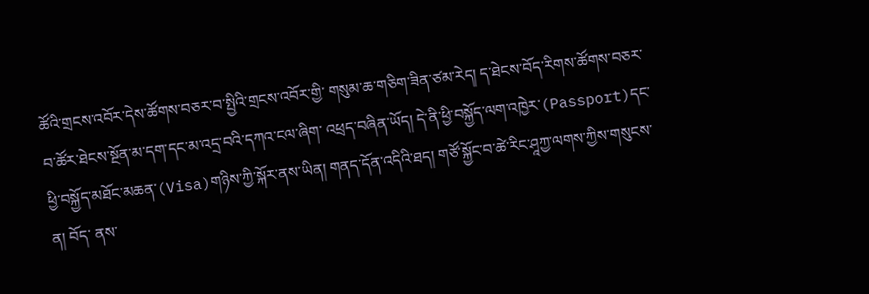ཚོའི་གྲངས་འབོར་དེས་ཚོགས་བཅར་བ་སྤྱིའི་གྲངས་འབོར་གྱི་ གསུམ་ཆ་གཅིག་ཟིན་ཙམ་རེད། ད་ཐེངས་བོད་རིགས་ཚོགས་བཅར་བ་ཚོར་ཐེངས་སྔོན་མ་དག་དང་མ་འདྲ་བའི་དཀའ་ངལ་ཞིག་ འཕྲད་བཞིན་ཡོད། དེ་ནི་ཕྱི་བསྐྱོད་ལག་འཁྱེར་(Passport)དང་ཕྱི་བསྐྱོད་མཐོང་མཆན་(Visa)གཉིས་ཀྱི་སྐོར་ནས་ཡིན། གནད་དོན་འདིའི་ཐད། གཙོ་སྐྱོང་བ་ཚེ་རིང་ཤཱཀྱ་ལགས་ཀྱིས་གསུངས་ན། བོད་ ནས་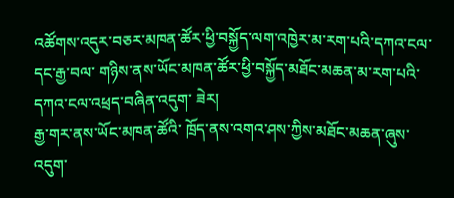འཚོགས་འདུར་བཅར་མཁན་ཚོར་ཕྱི་བསྐྱོད་ལག་འཁྱེར་མ་རག་པའི་དཀའ་ངལ་དང་རྒྱ་བལ་ གཉིས་ནས་ཡོང་མཁན་ཚོར་ཕྱི་བསྐྱོད་མཐོང་མཆན་མ་རག་པའི་དཀའ་ངལ་འཕྲད་བཞིན་འདུག་ ཟེར།
རྒྱ་གར་ནས་ཡོང་མཁན་ཚོའི་ ཁྲོད་ནས་འགའ་ཤས་ཀྱིས་མཐོང་མཆན་ཞུས་འདུག་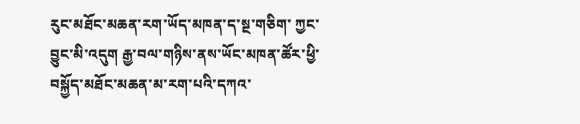རུང་མཐོང་མཆན་རག་ཡོད་མཁན་ད་སྔ་གཅིག་ ཀྱང་བྱུང་མི་འདུག རྒྱ་བལ་གཉིས་ནས་ཡོང་མཁན་ཚོར་ཕྱི་བསྐྱོད་མཐོང་མཆན་མ་རག་པའི་དཀའ་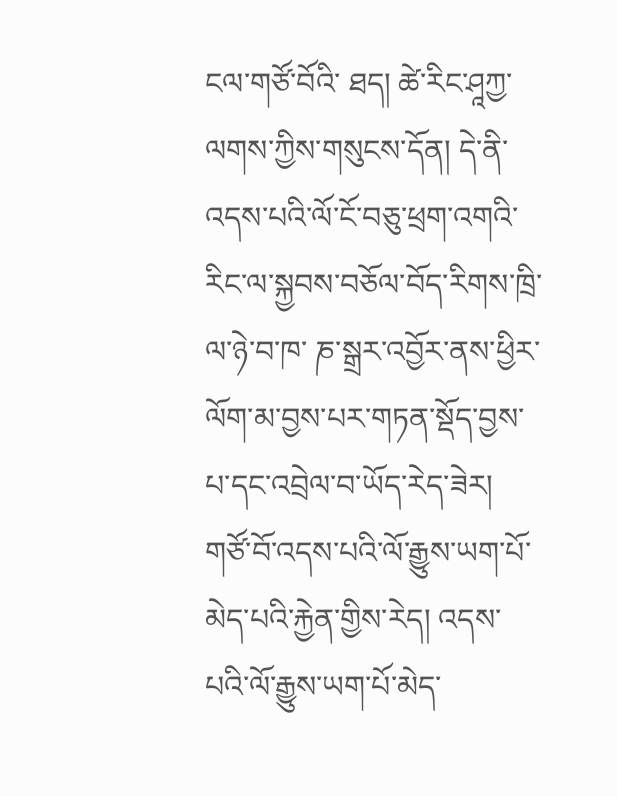ངལ་གཙོ་བོའི་ ཐད། ཚེ་རིང་ཤཱཀྱ་ལགས་ཀྱིས་གསུངས་དོན། དེ་ནི་འདས་པའི་ལོ་ངོ་བཅུ་ཕྲག་འགའི་རིང་ལ་སྐྱབས་བཅོལ་བོད་རིགས་ཁྲི་ལ་ཉེ་བ་ཁ་ ཎ་སྒྲར་འབྱོར་ནས་ཕྱིར་ལོག་མ་བྱས་པར་གཏན་སྡོད་བྱས་པ་དང་འབྲེལ་བ་ཡོད་རེད་ཟེར། གཙོ་བོ་འདས་པའི་ལོ་རྒྱུས་ཡག་པོ་མེད་པའི་རྐྱེན་གྱིས་རེད། འདས་པའི་ལོ་རྒྱུས་ཡག་པོ་མེད་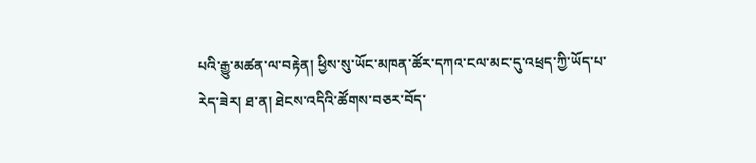པའི་རྒྱུ་མཚན་ལ་བརྟེན། ཕྱིས་སུ་ཡོང་མཁན་ཚོར་དཀའ་ངལ་མང་དུ་འཕྲད་ཀྱི་ཡོད་པ་རེད་ཟེར། ཐ་ན། ཐེངས་འདིའི་ཚོགས་བཅར་བོད་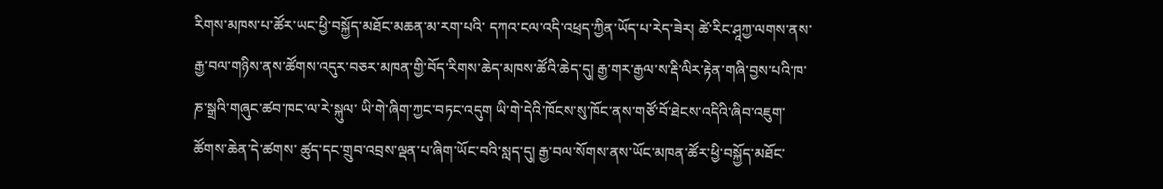རིགས་མཁས་པ་ཚོར་ཡང་ཕྱི་བསྐྱོད་མཐོང་མཆན་མ་རག་པའི་ དཀའ་ངལ་འདི་འཕྲད་ཀྱིན་ཡོད་པ་རེད་ཟེར། ཚེ་རིང་ཤཱཀྱ་ལགས་ནས་རྒྱ་བལ་གཉིས་ནས་ཚོགས་འདུར་བཅར་མཁན་གྱི་བོད་རིགས་ཆེད་མཁས་ཚོའི་ཆེད་དུ། རྒྱ་གར་རྒྱལ་ས་རྡི་ལིར་རྟེན་གཞི་བྱས་པའི་ཁ་ཎ་སྒྲའི་གཞུང་ཚབ་ཁང་ལ་རེ་སྐུལ་ ཡི་གེ་ཞིག་ཀྱང་བཏང་འདུག ཡི་གེ་དེའི་ཁོངས་སུ་ཁོང་ནས་གཙོ་བོ་ཐེངས་འདིའི་ཞིབ་འཇུག་ཚོགས་ཆེན་དེ་ཚགས་ ཚུད་དང་གྲུབ་འབྲས་ལྡན་པ་ཞིག་ཡོང་བའི་སླད་དུ། རྒྱ་བལ་སོགས་ནས་ཡོང་མཁན་ཚོར་ཕྱི་བསྐྱོད་མཐོང་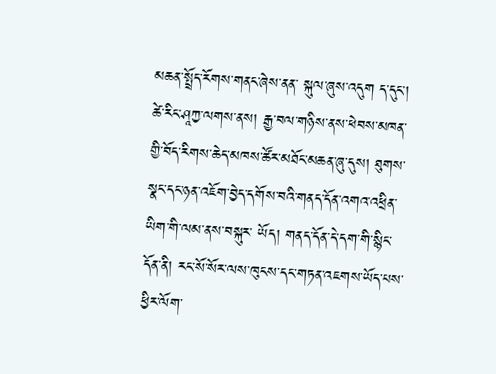མཆན་སྤྲོད་རོགས་གནང་ཞེས་ནན་ སྐུལ་ཞུས་འདུག ད་དུང་།
ཚེ་རིང་ཤཱཀྱ་ལགས་ནས། རྒྱ་བལ་གཉིས་ནས་ཕེབས་མཁན་གྱི་བོད་རིགས་ཆེད་མཁས་ཚོར་མཐོང་མཆན་ཞུ་དུས། ཐུགས་སྣང་དང་ཉན་འཇོག་བྱེད་དགོས་བའི་གནད་དོན་འགའ་འཕྲིན་ཡིག་གི་ལམ་ནས་བསྐུར་ ཡོད། གནད་དོན་དེ་དག་གི་སྙིང་དོན་ནི། རང་སོ་སོར་ལས་ཁུངས་དང་གཏན་འཇགས་ཡོད་པས་ཕྱིར་ལོག་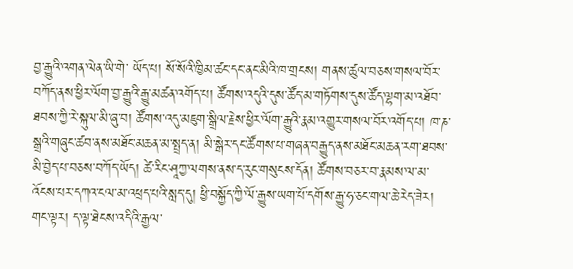བྱ་རྒྱུའི་འགན་ལེན་ཡི་གེ་ ཡོད་པ། སོ་སོའི་ཁྱིམ་ཚང་དང་ནང་མིའི་ཁ་གྲངས། གནས་ཚུལ་བཅས་གསལ་བོར་བཀོད་ནས་ཕྱིར་ལོག་བྱ་རྒྱུའི་རྒྱུ་མཚན་འགོད་པ། ཚོགས་འདུའི་དུས་ཚོད་མ་གཏོགས་དུས་ཚོད་ལྷག་མ་འཐོབ་ཐབས་ཀྱི་རེ་སྐུལ་མི་ཞུ་བ། ཚོགས་འདུ་མཇུག་སྒྲིལ་རྗེས་ཕྱིར་ལོག་རྒྱུའི་རྣམ་འགྱུར་གསལ་བོར་འགོད་པ། ཁ་ཎ་སྒྲའི་གཞུང་ཚབ་ནས་མཐོང་མཆན་མ་སྤྲད་ན། མི་སྒེར་དང་ཚོགས་པ་གཞན་བརྒྱུད་ནས་མཐོང་མཆན་རག་ཐབས་མི་བྱེད་པ་བཅས་བཀོད་ཡོད། ཚེ་རིང་ཤཱཀྱ་ལགས་ནས་ད་རུང་གསུངས་དོན། ཚོགས་བཅར་བ་རྣམས་ལ་མ་འོངས་པར་དཀའ་ངལ་མ་འཕྲད་པའི་སླད་དུ། ཕྱི་བསྐྱོད་ཀྱི་ལོ་རྒྱུས་ཡག་པོ་དགོས་རྒྱུ་ཧ་ཅང་གལ་ཆེ་རེད་ཟེར། གང་ལྟར། ད་ལྟ་ཐེངས་འདིའི་རྒྱལ་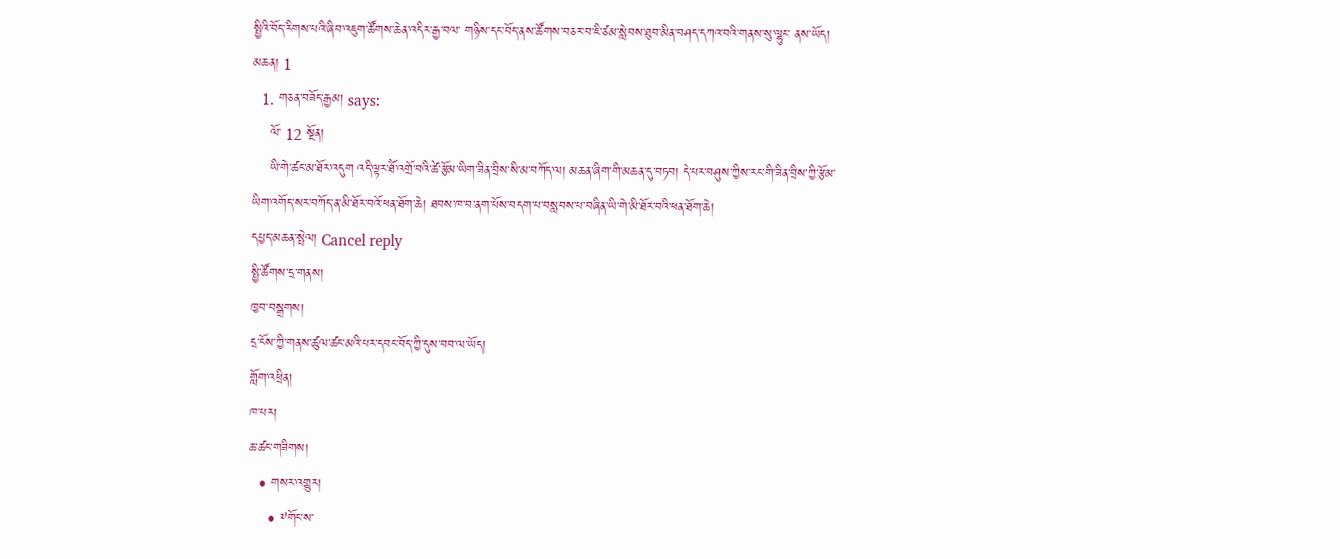སྤྱིའི་བོད་རིགས་པའི་ཞིབ་འཇུག་ཚོགས་ཆེན་འདིར་རྒྱ་བལ་ གཉིས་དང་བོད་ནས་ཚོགས་བཅར་བ་ཇི་ཙམ་སླེབས་ཐུབ་མིན་བཤད་དཀའ་བའི་གནས་སུ་ལྷུང་ ནས་ཡོད།
མཆན། 1
  1. གཅན་བཟོད་རྒྱམ། says:
    ལོ་ 12 སྔོན།
    ཡི་གེ་ཚང་མ་ཐོར་འདུག འདི་ལྟར་ཐོེ་འགྲོ་བའི་ཚེ་རྩོམ་ཡིག་ཟིན་བྲིས་སི་མ་བཀོད་ལ། མཆན་ཞིག་གི་མཆན་དུ་བཏབ། དེ་པར་བཤུས་ཀྱིས་རང་གི་ཟིན་བྲིས་ཀྱི་རྩོམ་ཡིག་འགོད་སར་བཀོད་ན་མི་ཐོར་བའོ་ཕན་ཐོག་ཆེ། ཐབས་ཁ་བ་ནག་པོས་བདག་པ་བསླབས་པ་བཞིན་ཡི་གེ་མི་ཐོར་བའི་ཕན་ཐོག་ཆེ།
དཔྱད་མཆན་སྤེལ། Cancel reply
སྤྱི་ཚོགས་དྲ་གནས།
ཁྱབ་བསྒྲགས།
དྲ་ངོས་ཀྱི་གནས་ཚུལ་ཚང་མའི་པར་དབང་བོད་ཀྱི་དུས་བབ་ལ་ཡོད།
གློག་འཕྲིན།
ཁ་པར།
ཆ་ཚང་གཟིགས།
  • གསར་འགྱུར།
    • ༸གོང་ས་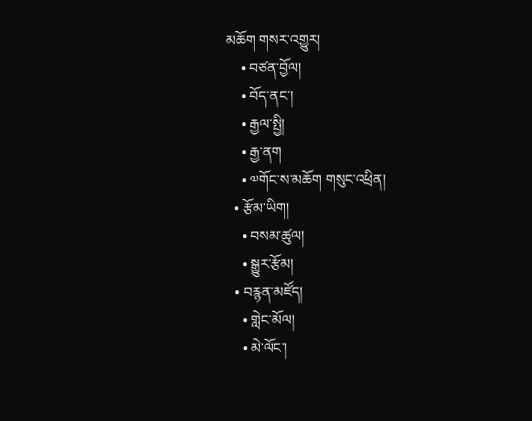མཆོག གསར་འགྱུར།
    • བཙན་བྱོལ།
    • བོད་ནང་།
    • རྒྱལ་སྤྱི།
    • རྒྱ་ནག
    • ༧གོང་ས་མཆོག གསུང་འཕྲིན།
  • རྩོམ་ཡིག།
    • བསམ་ཚུལ།
    • སྒྱུར་རྩོམ།
  • བརྙན་མཛོད།
    • གླེང་མོལ།
    • མེ་ལོང་།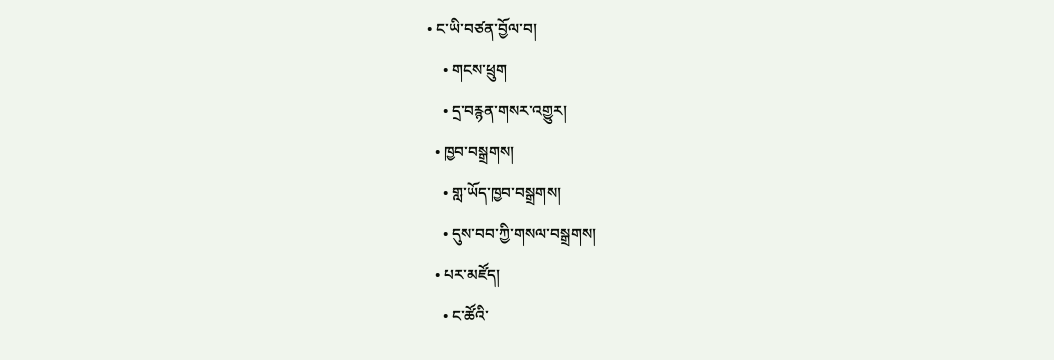• ང་ཡི་བཙན་བྱོལ་བ།
    • གངས་ཕྲུག
    • དྲ་བརྙན་གསར་འགྱུར།
  • ཁྱབ་བསྒྲགས།
    • གླ་ཡོད་ཁྱབ་བསྒྲགས།
    • དུས་བབ་ཀྱི་གསལ་བསྒྲགས།
  • པར་མཛོད།
    • ང་ཚོའི་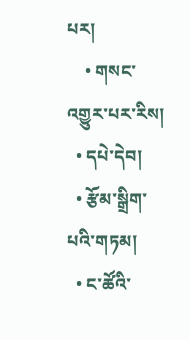པར།
    • གསང་འགྱུར་པར་རིས།
  • དཔེ་དེབ།
  • རྩོམ་སྒྲིག་པའི་གཏམ།
  • ང་ཚོའི་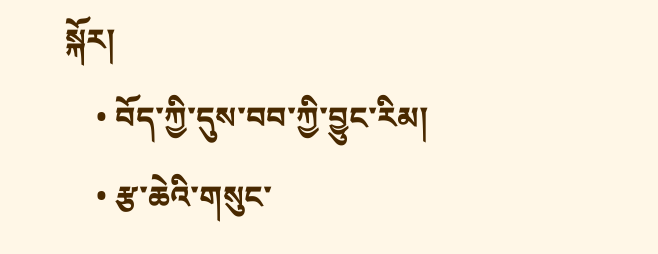སྐོར།
    • བོད་ཀྱི་དུས་བབ་ཀྱི་བྱུང་རིམ།
    • རྩ་ཆེའི་གསུང་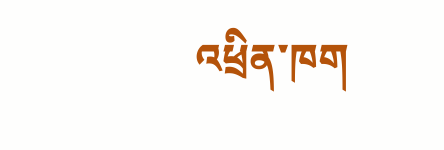འཕྲིན་ཁག